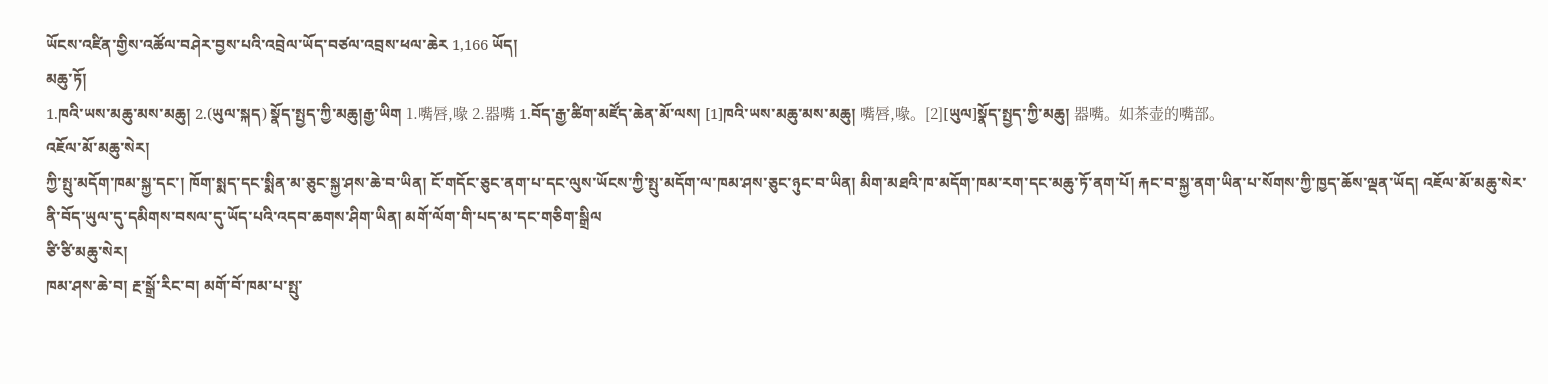ཡོངས་འཛིན་གྱིས་འཚོལ་བཤེར་བྱས་པའི་འབྲེལ་ཡོད་བཙལ་འབྲས་ཕལ་ཆེར 1,166 ཡོད།
མཆུ་ཏོ།
1.ཁའི་ཡས་མཆུ་མས་མཆུ། 2.(ཡུལ་སྐད) སྣོད་སྤྱད་ཀྱི་མཆུ།རྒྱ་ཡིག 1.嘴唇,喙 2.器嘴 1.བོད་རྒྱ་ཚིག་མཛོད་ཆེན་མོ་ལས། [1]ཁའི་ཡས་མཆུ་མས་མཆུ། 嘴唇,喙。[2][ཡུལ]སྣོད་སྤྱད་ཀྱི་མཆུ། 器嘴。如茶壶的嘴部。
འཇོལ་མོ་མཆུ་སེར།
ཀྱི་སྤུ་མདོག་ཁམ་སྐྱ་དང་། ཁོག་སྨད་དང་སྨིན་མ་ཅུང་སྐྱ་ཤས་ཆེ་བ་ཡིན། ངོ་གདོང་ཅུང་ནག་པ་དང་ལུས་ཡོངས་ཀྱི་སྤུ་མདོག་ལ་ཁམ་ཤས་ཅུང་ཉུང་བ་ཡིན། མིག་མཐའི་ཁ་མདོག་ཁམ་རག་དང་མཆུ་ཏོ་ནག་པོ། རྐང་བ་སྐྱ་ནག་ཡིན་པ་སོགས་ཀྱི་ཁྱད་ཆོས་ལྡན་ཡོད། འཇོལ་མོ་མཆུ་སེར་ནི་བོད་ཡུལ་དུ་དམིགས་བསལ་དུ་ཡོད་པའི་འདབ་ཆགས་ཤིག་ཡིན། མགོ་ལོག་གི་པད་མ་དང་གཅིག་སྒྲིལ
ཙི་ཙི་མཆུ་སེར།
ཁམ་ཤས་ཆེ་བ། རྔ་སྒྲོ་རིང་བ། མགོ་བོ་ཁམ་པ་སྤུ་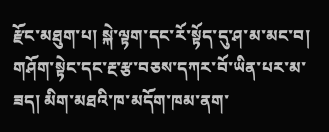རྫོང་མཐུག་པ། སྐེ་ལྟག་དང་རོ་སྟོད་དུ་ཤ་མ་མང་བ། གཤོག་སྟེང་དང་རྔ་རྩ་བཅས་དཀར་བོ་ཡིན་པར་མ་ཟད། མིག་མཐའི་ཁ་མདོག་ཁམ་ནག་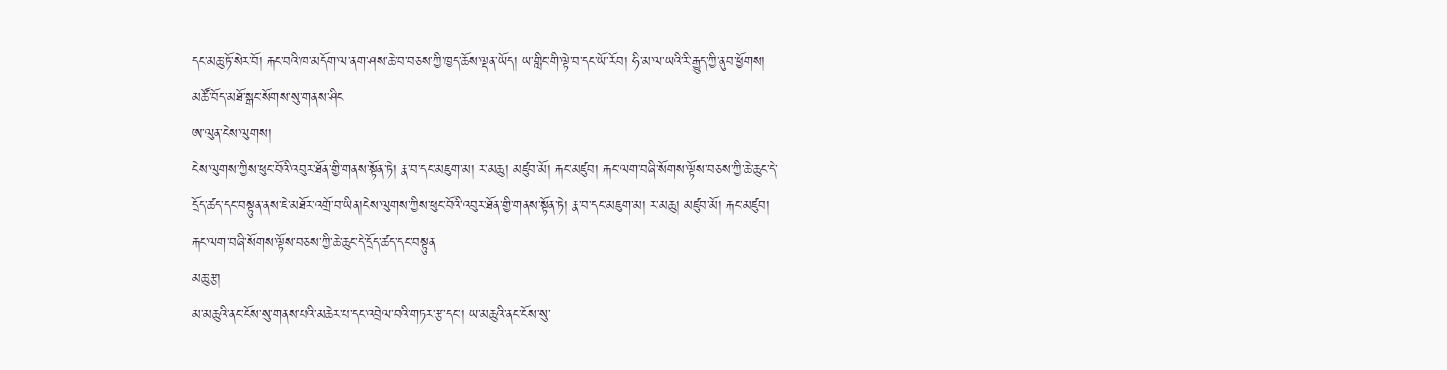དང་མཆུ་ཏོ་སེར་བོ། རྐང་བའི་ཁ་མདོག་ལ་ནག་ཤས་ཆེ་བ་བཅས་ཀྱི་ཁྱད་ཆོས་ལྡན་ཡོད། ཡ་གླིང་གི་ལྟེ་བ་དང་ཡོ་རོབ། ཧི་མ་ལ་ཡའི་རི་རྒྱུད་ཀྱི་ནུབ་ཕྱོགས། མཚོ་བོད་མཐོ་སྒང་སོགས་སུ་གནས་ཤིང
ཨ་ལུན་ངེས་ལུགས།
ངེས་ལུགས་ཀྱིས་ཕུང་བོའི་འབུར་ཐོན་གྱི་གནས་སྟོན་ཏེ། རྣ་བ་དང་མཇུག་མ། ར་མཆུ། མཛུབ་མོ། རྐང་མཛུབ། རྐང་ལག་བཞི་སོགས་ལྟོས་བཅས་ཀྱི་ཆེ་ཆུང་དེ་དྲོད་ཚད་དང་བསྟུན་ནས་ཇེ་མཐོར་འགྲོ་བ་ཡིན།ངེས་ལུགས་ཀྱིས་ཕུང་བོའི་འབུར་ཐོན་གྱི་གནས་སྟོན་ཏེ། རྣ་བ་དང་མཇུག་མ། ར་མཆུ། མཛུབ་མོ། རྐང་མཛུབ། རྐང་ལག་བཞི་སོགས་ལྟོས་བཅས་ཀྱི་ཆེ་ཆུང་དེ་དྲོད་ཚད་དང་བསྟུན
མཆུ་རྩ།
མ་མཆུའི་ནང་ངོས་སུ་གནས་པའི་མཆེར་པ་དང་འབྲེལ་བའི་གཏར་རྩ་དང་། ཡ་མཆུའི་ནང་ངོས་སུ་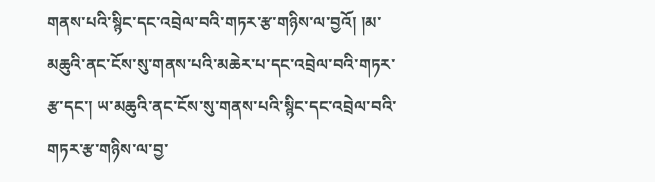གནས་པའི་སྙིང་དང་འབྲེལ་བའི་གཏར་རྩ་གཉིས་ལ་བྱའོ། །མ་མཆུའི་ནང་ངོས་སུ་གནས་པའི་མཆེར་པ་དང་འབྲེལ་བའི་གཏར་རྩ་དང་། ཡ་མཆུའི་ནང་ངོས་སུ་གནས་པའི་སྙིང་དང་འབྲེལ་བའི་གཏར་རྩ་གཉིས་ལ་བྱ་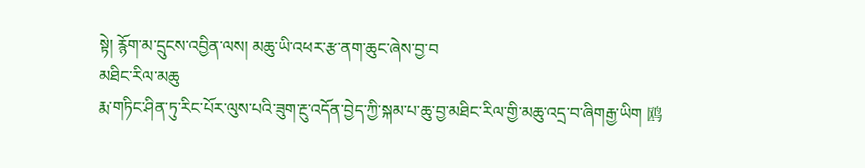སྟེ། རྙོག་མ་དྲུངས་འབྱིན་ལས། མཆུ་ཡི་འཕར་རྩ་ནག་ཆུང་ཞེས་བྱ་བ
མཐིང་རིལ་མཆུ
རྨ་གཏིང་ཤིན་ཏུ་རིང་པོར་ལུས་པའི་ཟུག་རྔུ་འདོན་བྱེད་ཀྱི་སྐམ་པ་ཆུ་བྱ་མཐིང་རིལ་གྱི་མཆུ་འདྲ་བ་ཞིགརྒྱ་ཡིག 鸥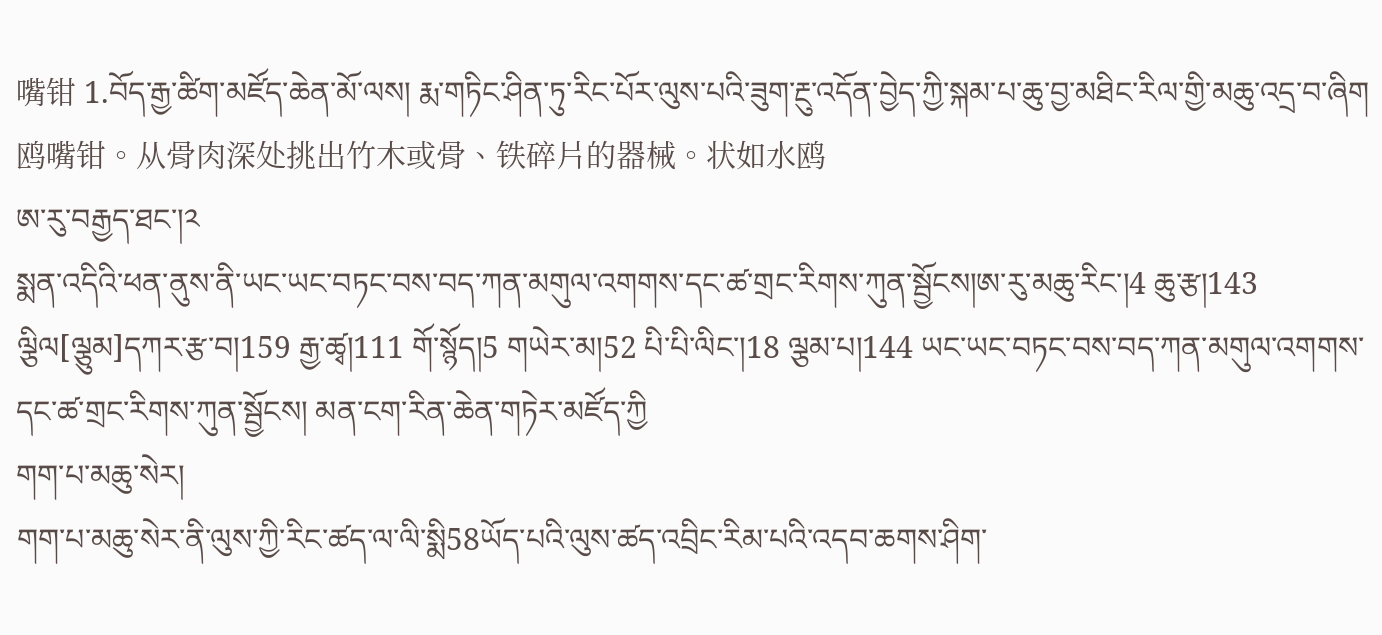嘴钳 1.བོད་རྒྱ་ཚིག་མཛོད་ཆེན་མོ་ལས། རྨ་གཏིང་ཤིན་ཏུ་རིང་པོར་ལུས་པའི་ཟུག་རྔུ་འདོན་བྱེད་ཀྱི་སྐམ་པ་ཆུ་བྱ་མཐིང་རིལ་གྱི་མཆུ་འདྲ་བ་ཞིག 鸥嘴钳。从骨肉深处挑出竹木或骨、铁碎片的器械。状如水鸥
ཨ་རུ་བརྒྱད་ཐང་།༢
སྨན་འདིའི་ཕན་ནུས་ནི་ཡང་ཡང་བཏང་བས་བད་ཀན་མགུལ་འགགས་དང་ཚ་གྲང་རིགས་ཀུན་སྦྱོངས།ཨ་རུ་མཆུ་རིང་།4 ཆུ་རྩ།143 ལྕིལ[ལྕུམ]དཀར་རྩ་བ།159 རྒྱ་ཚྭ།111 གོ་སྙོད།5 གཡེར་མ།52 པི་པི་ལིང་།18 ལྕམ་པ།144 ཡང་ཡང་བཏང་བས་བད་ཀན་མགུལ་འགགས་དང་ཚ་གྲང་རིགས་ཀུན་སྦྱོངས། མན་ངག་རིན་ཆེན་གཏེར་མཛོད་ཀྱི
གག་པ་མཆུ་སེར།
གག་པ་མཆུ་སེར་ནི་ལུས་ཀྱི་རིང་ཚད་ལ་ལི་སྨི58ཡོད་པའི་ལུས་ཚད་འབྲིང་རིམ་པའི་འདབ་ཆགས་ཤིག་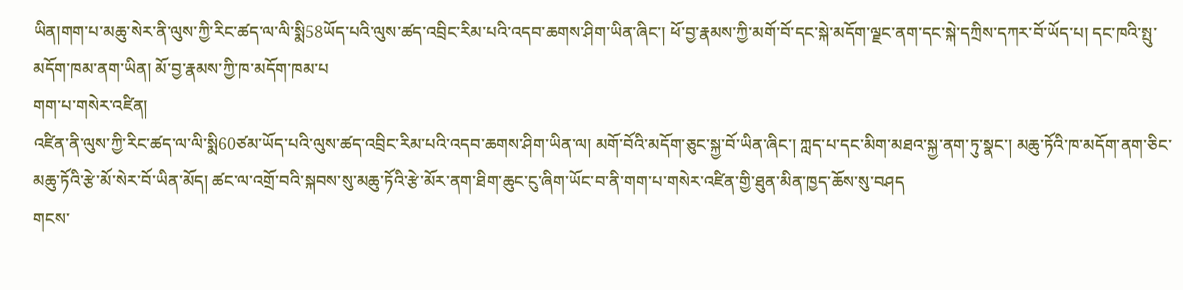ཡིན།གག་པ་མཆུ་སེར་ནི་ལུས་ཀྱི་རིང་ཚད་ལ་ལི་སྨི58ཡོད་པའི་ལུས་ཚད་འབྲིང་རིམ་པའི་འདབ་ཆགས་ཤིག་ཡིན་ཞིང་། ཕོ་བྱ་རྣམས་ཀྱི་མགོ་བོ་དང་སྐེ་མདོག་ལྗང་ནག་དང་སྐེ་དཀྲིས་དཀར་བོ་ཡོད་པ། དང་ཁའི་སྤུ་མདོག་ཁམ་ནག་ཡིན། མོ་བྱ་རྣམས་ཀྱི་ཁ་མདོག་ཁམ་པ
གག་པ་གསེར་འཛིན།
འཛིན་ནི་ལུས་ཀྱི་རིང་ཚད་ལ་ལི་སྨི60ཙམ་ཡོད་པའི་ལུས་ཚད་འབྲིང་རིམ་པའི་འདབ་ཆགས་ཤིག་ཡིན་ལ། མགོ་བོའི་མདོག་ཅུང་སྐྱ་བོ་ཡིན་ཞིང་། ཀླད་པ་དང་མིག་མཐའ་སྐྱ་ནག་ཏུ་སྣང་། མཆུ་ཏོའི་ཁ་མདོག་ནག་ཅིང་མཆུ་ཏོའི་རྩེ་མོ་སེར་བོ་ཡིན་མོད། ཚང་ལ་འགྲོ་བའི་སྐབས་སུ་མཆུ་ཏོའི་རྩེ་མོར་ནག་ཐིག་ཆུང་ངུ་ཞིག་ཡོང་བ་ནི་གག་པ་གསེར་འཛིན་གྱི་ཐུན་མིན་ཁྱད་ཆོས་སུ་བཤད
གངས་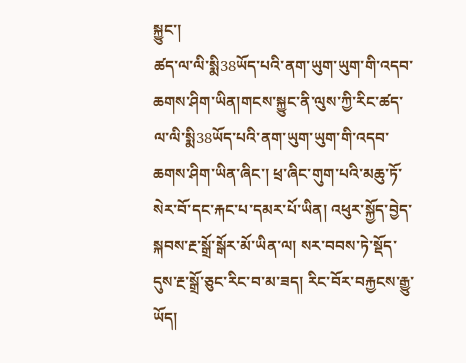སྐྱུང་།
ཚད་ལ་ལི་སྨི38ཡོད་པའི་ནག་ཡུག་ཡུག་གི་འདབ་ཆགས་ཤིག་ཡིན།གངས་སྐྱུང་ནི་ལུས་ཀྱི་རིང་ཚད་ལ་ལི་སྨི38ཡོད་པའི་ནག་ཡུག་ཡུག་གི་འདབ་ཆགས་ཤིག་ཡིན་ཞིང་། ཕྲ་ཞིང་གུག་པའི་མཆུ་ཏོ་སེར་བོ་དང་རྐང་པ་དམར་པོ་ཡིན། འཕུར་སྐྱོད་བྱེད་སྐབས་རྔ་སྒྲོ་སྒོར་མོ་ཡིན་ལ། སར་བབས་ཏེ་སྡོད་དུས་རྔ་སྒྲོ་ཅུང་རིང་བ་མ་ཟད། རིང་བོར་བརྐྱངས་རྒྱུ་ཡོད།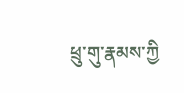ཕྲུ་གུ་རྣམས་ཀྱི